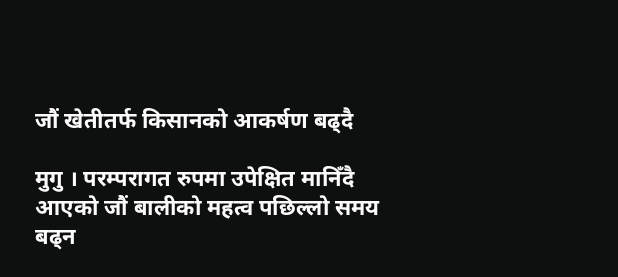जौं खेतीतर्फ किसानको आकर्षण बढ्दै

मुगु । परम्परागत रुपमा उपेक्षित मानिँदै आएको जौं बालीको महत्व पछिल्लो समय बढ्न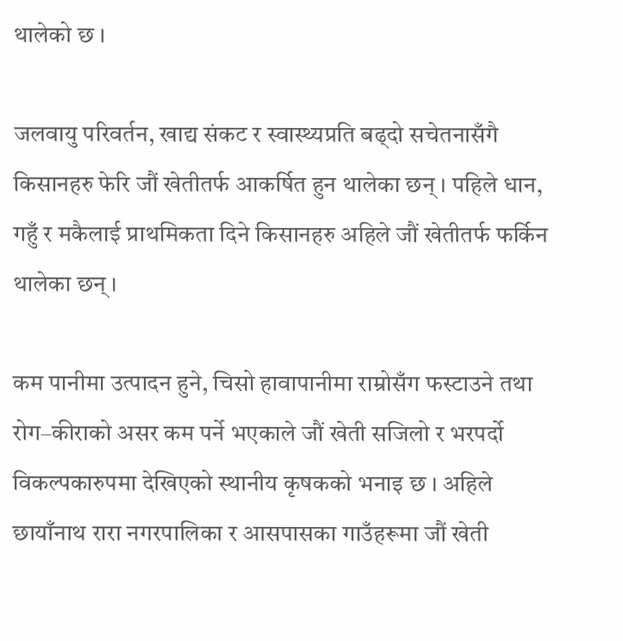थालेको छ ।

जलवायु परिवर्तन, खाद्य संकट र स्वास्थ्यप्रति बढ्दो सचेतनासँगै किसानहरु फेरि जौं खेतीतर्फ आकर्षित हुन थालेका छन् । पहिले धान, गहुँ र मकैलाई प्राथमिकता दिने किसानहरु अहिले जौं खेतीतर्फ फर्किन थालेका छन् ।

कम पानीमा उत्पादन हुने, चिसो हावापानीमा राम्रोसँग फस्टाउने तथा रोग–कीराको असर कम पर्ने भएकाले जौं खेती सजिलो र भरपर्दो विकल्पकारुपमा देखिएको स्थानीय कृषकको भनाइ छ । अहिले छायाँनाथ रारा नगरपालिका र आसपासका गाउँहरूमा जौं खेती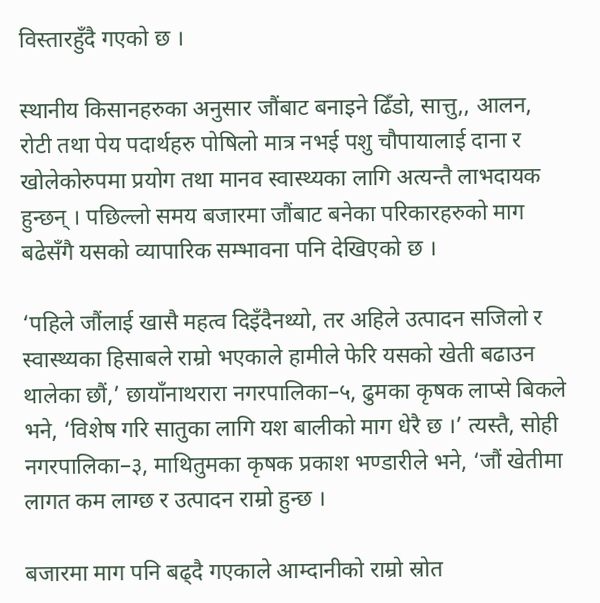विस्तारहुँदै गएको छ ।

स्थानीय किसानहरुका अनुसार जौंबाट बनाइने ढिँडो, सात्तु,, आलन, रोटी तथा पेय पदार्थहरु पोषिलो मात्र नभई पशु चौपायालाई दाना र खोलेकोरुपमा प्रयोग तथा मानव स्वास्थ्यका लागि अत्यन्तै लाभदायक हुन्छन् । पछिल्लो समय बजारमा जौंबाट बनेका परिकारहरुको माग बढेसँगै यसको व्यापारिक सम्भावना पनि देखिएको छ ।

‘पहिले जौंलाई खासै महत्व दिइँदैनथ्यो, तर अहिले उत्पादन सजिलो र स्वास्थ्यका हिसाबले राम्रो भएकाले हामीले फेरि यसको खेती बढाउन थालेका छौं,’ छायाँनाथरारा नगरपालिका–५, ढुमका कृषक लाप्से बिकले भने, ‘विशेष गरि सातुका लागि यश बालीको माग धेरै छ ।’ त्यस्तै, सोही नगरपालिका–३, माथितुमका कृषक प्रकाश भण्डारीले भने, ‘जौं खेतीमा लागत कम लाग्छ र उत्पादन राम्रो हुन्छ ।

बजारमा माग पनि बढ्दै गएकाले आम्दानीको राम्रो स्रोत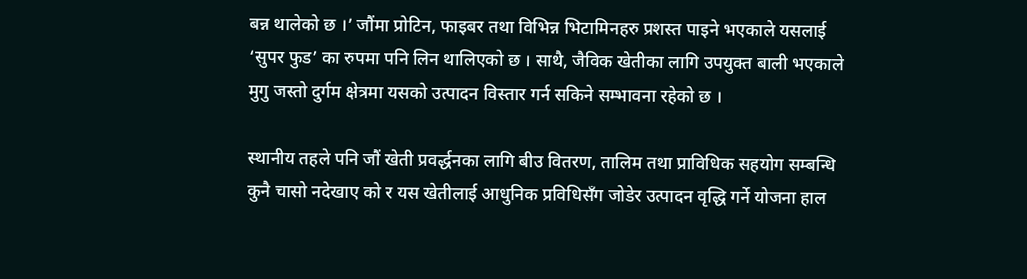बन्न थालेको छ ।’ जौंमा प्रोटिन, फाइबर तथा विभिन्न भिटामिनहरु प्रशस्त पाइने भएकाले यसलाई ‘सुपर फुड’ का रुपमा पनि लिन थालिएको छ । साथै, जैविक खेतीका लागि उपयुक्त बाली भएकाले मुगु जस्तो दुर्गम क्षेत्रमा यसको उत्पादन विस्तार गर्न सकिने सम्भावना रहेको छ ।

स्थानीय तहले पनि जौं खेती प्रवर्द्धनका लागि बीउ वितरण, तालिम तथा प्राविधिक सहयोग सम्बन्धि कुनै चासो नदेखाए को र यस खेतीलाई आधुनिक प्रविधिसँग जोडेर उत्पादन वृद्धि गर्ने योजना हाल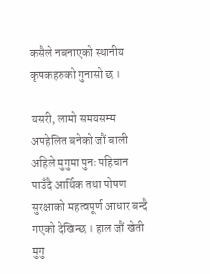कसैले नबनाएको स्थानीय कृषकहरुको गुनासो छ ।

यसरी, लामो समयसम्म अपहेलित बनेको जौं बाली अहिले मुगुमा पुनः पहिचान पाउँदै आर्थिक तथा पोषण सुरक्षाको महत्वपूर्ण आधार बन्दै गएको देखिन्छ । हाल जौं खेती मुगु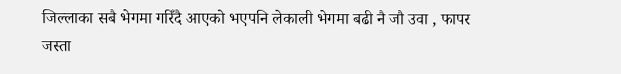जिल्लाका सबै भेगमा गरिँदै आएको भएपनि लेकाली भेगमा बढी नै जौ उवा , फापर जस्ता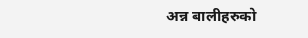अन्न बालीहरुको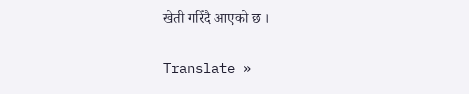खेती गरिँदै आएको छ ।

Translate »